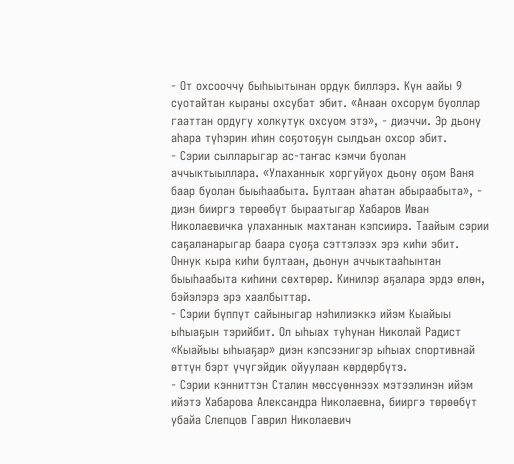- От охсооччу быһыытынан ордук биллэрэ. Күн аайы 9 суотайтан кыраны охсубат эбит. «Анаан охсорум буоллар гааттан ордугу холкутук охсуом этэ», - диэччи. Эр дьону аһара түһэрин иһин соҕотоҕун сылдьан охсор эбит.
- Сэрии сылларыгар ас-таҥас кэмчи буолан аччыктыыллара. «Улаханнык хоргуйуох дьону оҕом Ваня баар буолан быыһаабыта. Бултаан аһатан абыраабыта», - диэн бииргэ төрөөбүт быраатыгар Хабаров Иван Николаевичка улаханнык махтанан кэпсиирэ. Таайым сэрии саҕаланарыгар баара суоҕа сэттэлээх эрэ киһи эбит. Оннук кыра киһи бултаан, дьонун аччыктааһынтан быыһаабыта киһини сөхтөрөр. Кинилэр аҕалара эрдэ өлөн, бэйэлэрэ эрэ хаалбыттар.
- Сэрии бүппүт сайыныгар нэһилиэккэ ийэм Кыайыы ыһыаҕын тэрийбит. Ол ыһыах туһунан Николай Радист «Кыайыы ыһыаҕар» диэн кэпсээнигэр ыһыах спортивнай өттүн бэрт үчүгэйдик ойуулаан көрдөрбүтэ.
- Сэрии кэнниттэн Сталин мөссүөннээх мэтээлинэн ийэм ийэтэ Хабарова Александра Николаевна, бииргэ төрөөбүт убайа Слепцов Гаврил Николаевич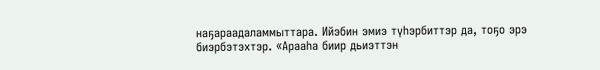наҕараадаламмыттара. Ийэбин эмиэ түһэрбиттэр да, тоҕо эрэ биэрбэтэхтэр. «Арааһа биир дьиэттэн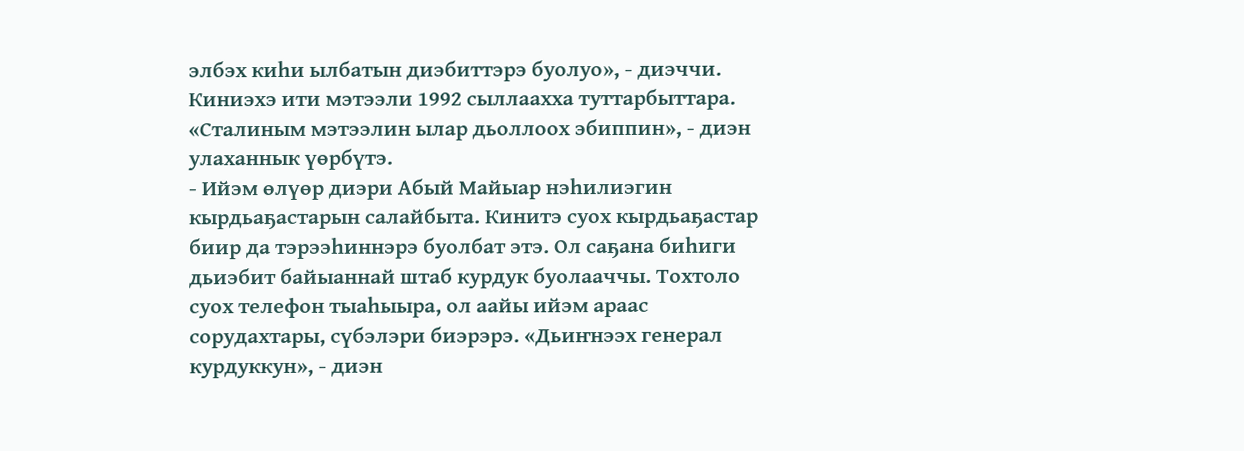элбэх киһи ылбатын диэбиттэрэ буолуо», - диэччи. Киниэхэ ити мэтээли 1992 сыллаахха туттарбыттара. «Сталиным мэтээлин ылар дьоллоох эбиппин», - диэн улаханнык үөрбүтэ.
- Ийэм өлүөр диэри Абый Майыар нэһилиэгин кырдьаҕастарын салайбыта. Кинитэ суох кырдьаҕастар биир да тэрээһиннэрэ буолбат этэ. Ол саҕана биһиги дьиэбит байыаннай штаб курдук буолааччы. Тохтоло суох телефон тыаһыыра, ол аайы ийэм араас сорудахтары, сүбэлэри биэрэрэ. «Дьиҥнээх генерал курдуккун», - диэн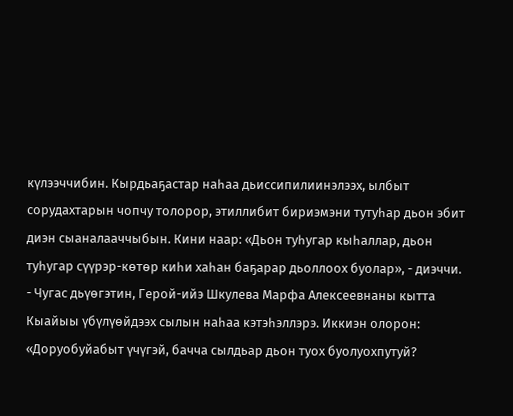күлээччибин. Кырдьаҕастар наһаа дьиссипилиинэлээх, ылбыт сорудахтарын чопчу толорор, этиллибит бириэмэни тутуһар дьон эбит диэн сыаналааччыбын. Кини наар: «Дьон туһугар кыһаллар, дьон туһугар сүүрэр-көтөр киһи хаһан баҕарар дьоллоох буолар», - диэччи.
- Чугас дьүөгэтин, Герой-ийэ Шкулева Марфа Алексеевнаны кытта Кыайыы үбүлүөйдээх сылын наһаа кэтэһэллэрэ. Иккиэн олорон: «Доруобуйабыт үчүгэй, бачча сылдьар дьон туох буолуохпутуй?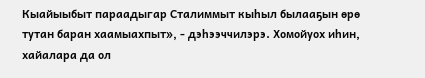Кыайыыбыт параадыгар Сталиммыт кыһыл былааҕын өрө тутан баран хаамыахпыт», - дэһээччилэрэ. Хомойуох иһин, хайалара да ол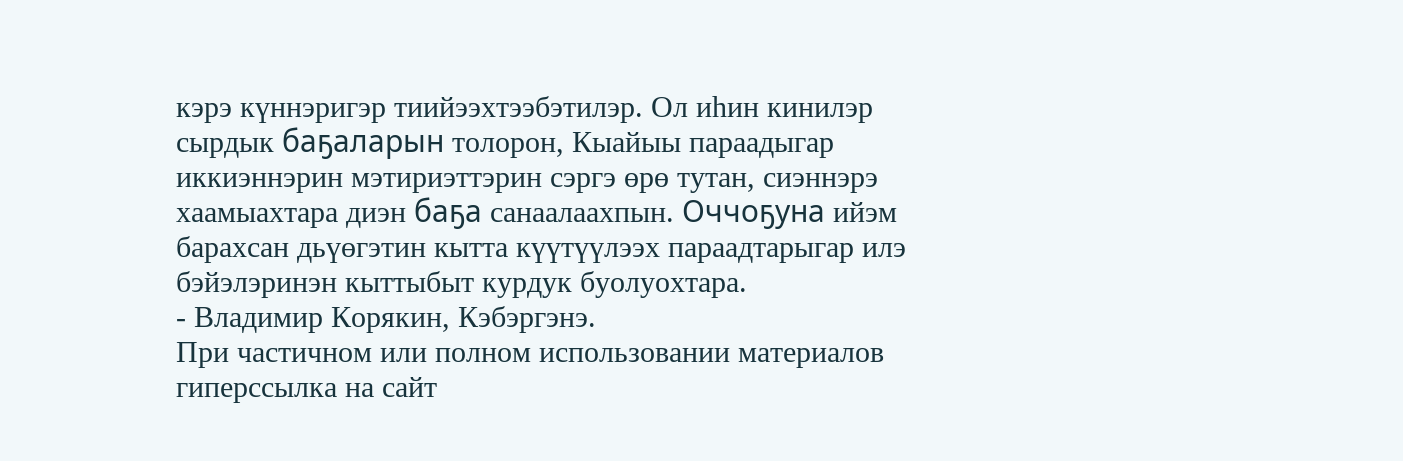кэрэ күннэригэр тиийээхтээбэтилэр. Ол иһин кинилэр сырдык баҕаларын толорон, Кыайыы параадыгар иккиэннэрин мэтириэттэрин сэргэ өрө тутан, сиэннэрэ хаамыахтара диэн баҕа санаалаахпын. Оччоҕуна ийэм барахсан дьүөгэтин кытта күүтүүлээх параадтарыгар илэ бэйэлэринэн кыттыбыт курдук буолуохтара.
- Владимир Корякин, Кэбэргэнэ.
При частичном или полном использовании материалов гиперссылка на сайт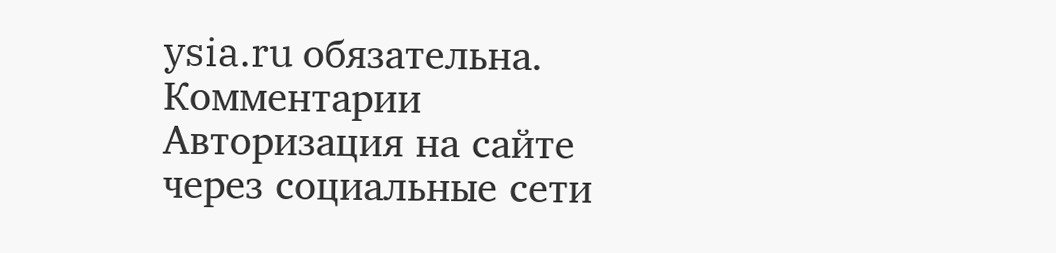ysia.ru обязательна.
Комментарии
Авторизация на сайте через социальные сети